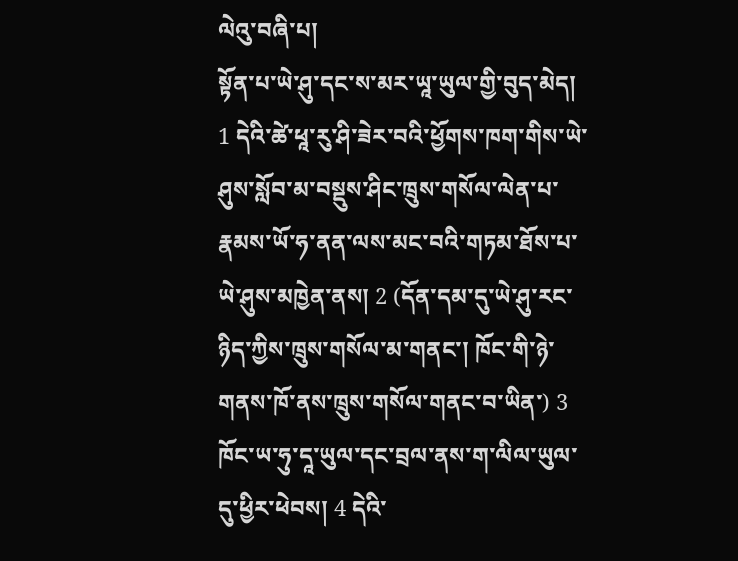ལེའུ་བཞི་པ།
སྟོན་པ་ཡེ་ཤུ་དང་ས་མར་ཡཱ་ཡུལ་གྱི་བུད་མེད།
1 དེའི་ཚེ་ཕཱ་རུ་ཤི་ཟེར་བའི་ཕྱོགས་ཁག་གིས་ཡེ་ཤུས་སློབ་མ་བསྡུས་ཤིང་ཁྲུས་གསོལ་ལེན་པ་རྣམས་ཡོ་ཧ་ནན་ལས་མང་བའི་གཏམ་ཐོས་པ་ཡེ་ཤུས་མཁྱེན་ནས། 2 (དོན་དམ་དུ་ཡེ་ཤུ་རང་ཉིད་ཀྱིས་ཁྲུས་གསོལ་མ་གནང་། ཁོང་གི་ཉེ་གནས་ཁོ་ནས་ཁྲུས་གསོལ་གནང་བ་ཡིན་) 3 ཁོང་ཡ་ཧུ་དཱ་ཡུལ་དང་བྲལ་ནས་ག་ལིལ་ཡུལ་དུ་ཕྱིར་ཕེབས། 4 དེའི་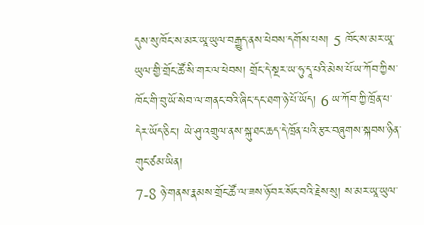དུས་སུ་ཁོང་ས་མར་ཡཱ་ཡུལ་བརྒྱུད་ནས་ཕེབས་དགོས་པས། 5 ཁོང་ས་མར་ཡཱ་ཡུལ་གྱི་གྲོང་ཚོ་སི་གར་ལ་ཕེབས། གྲོང་དེ་སྔར་ཡ་ཧུ་དཱ་པའི་མེས་པོ་ཡ་ཀོབ་ཀྱིས་ཁོང་གི་བུ་ཡོ་སེབ་ལ་གནང་བའི་ཞིང་དང་ཐག་ཉེ་པོ་ཡོད། 6 ཡ་ཀོབ་ཀྱི་ཁྲོན་པ་དེར་ཡོད་ཅིང་། ཡེ་ཤུ་འགྲུལ་ནས་སྐུ་ཐང་ཆད་དེ་ཁྲོན་པའི་རྩར་བཞུགས་སྐབས་ཉིན་གུང་ཙམ་ཡིན།
7-8 ཉེ་གནས་རྣམས་གྲོང་ཚོ་ལ་ཟས་ཉོ་བར་སོང་བའི་རྗེས་སུ། ས་མར་ཡཱ་ཡུལ་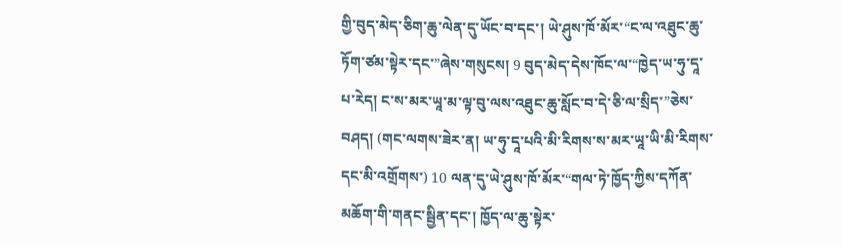གྱི་བུད་མེད་ཅིག་ཆུ་ལེན་དུ་ཡོང་བ་དང་། ཡེ་ཤུས་ཁོ་མོར་“ང་ལ་འཐུང་ཆུ་ཏོག་ཙམ་སྟེར་དང་”ཞེས་གསུངས། 9 བུད་མེད་དེས་ཁོང་ལ་“ཁྱེད་ཡ་ཧུ་དཱ་པ་རེད། ང་ས་མར་ཡཱ་མ་ལྟ་བུ་ལས་འཐུང་ཆུ་སློང་བ་དེ་ཅི་ལ་སྲིད་”ཅེས་བཤད། (གང་ལགས་ཟེར་ན། ཡ་ཧུ་དཱ་པའི་མི་རིགས་ས་མར་ཡཱ་ཡི་མི་རིགས་དང་མི་འགྲོགས་) 10 ལན་དུ་ཡེ་ཤུས་ཁོ་མོར་“གལ་ཏེ་ཁྱོད་ཀྱིས་དཀོན་མཆོག་གི་གནང་སྦྱིན་དང་། ཁྱོད་ལ་ཆུ་སྟེར་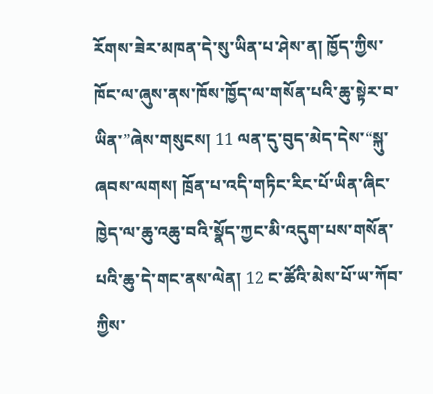རོགས་ཟེར་མཁན་དེ་སུ་ཡིན་པ་ཤེས་ན། ཁྱོད་ཀྱིས་ཁོང་ལ་ཞུས་ནས་ཁོས་ཁྱོད་ལ་གསོན་པའི་ཆུ་སྟེར་བ་ཡིན་”ཞེས་གསུངས། 11 ལན་དུ་བུད་མེད་དེས་“སྐུ་ཞབས་ལགས། ཁྲོན་པ་འདི་གཏིང་རིང་པོ་ཡིན་ཞིང་ཁྱེད་ལ་ཆུ་འཆུ་བའི་སྣོད་ཀྱང་མི་འདུག་པས་གསོན་པའི་ཆུ་དེ་གང་ནས་ལེན། 12 ང་ཚོའི་མེས་པོ་ཡ་ཀོབ་ཀྱིས་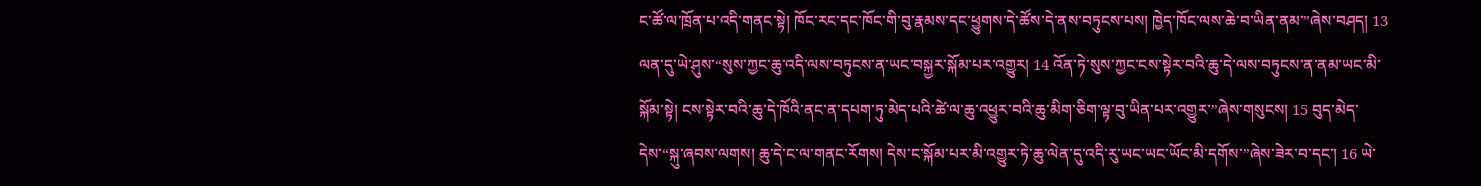ང་ཚོ་ལ་ཁྲོན་པ་འདི་གནང་སྟེ། ཁོང་རང་དང་ཁོང་གི་བུ་རྣམས་དང་ཕྱུགས་དེ་ཚོས་དེ་ནས་བཏུངས་པས། ཁྱེད་ཁོང་ལས་ཆེ་བ་ཡིན་ནམ་”ཞེས་བཤད། 13 ལན་དུ་ཡེ་ཤུས་“སུས་ཀྱང་ཆུ་འདི་ལས་བཏུངས་ན་ཡང་བསྐྱར་སྐོམ་པར་འགྱུར། 14 འོན་ཏེ་སུས་ཀྱང་ངས་སྟེར་བའི་ཆུ་དེ་ལས་བཏུངས་ན་ནམ་ཡང་མི་སྐོམ་སྟེ། ངས་སྟེར་བའི་ཆུ་དེ་ཁོའི་ནང་ན་དཔག་ཏུ་མེད་པའི་ཚེ་ལ་ཆུ་འཕྱུར་བའི་ཆུ་མིག་ཅིག་ལྟ་བུ་ཡིན་པར་འགྱུར་”ཞེས་གསུངས། 15 བུད་མེད་དེས་“སྐུ་ཞབས་ལགས། ཆུ་དེ་ང་ལ་གནང་རོགས། དེས་ང་སྐོམ་པར་མི་འགྱུར་ཏེ་ཆུ་ལེན་དུ་འདི་རུ་ཡང་ཡང་ཡོང་མི་དགོས་”ཞེས་ཟེར་བ་དང་། 16 ཡེ་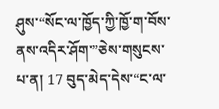ཤུས་“སོང་ལ་ཁྱོད་ཀྱི་ཁྱོ་ག་བོས་ནས་འདིར་ཤོག་”ཅེས་གསུངས་པ་ན། 17 བུད་མེད་དེས་“ང་ལ་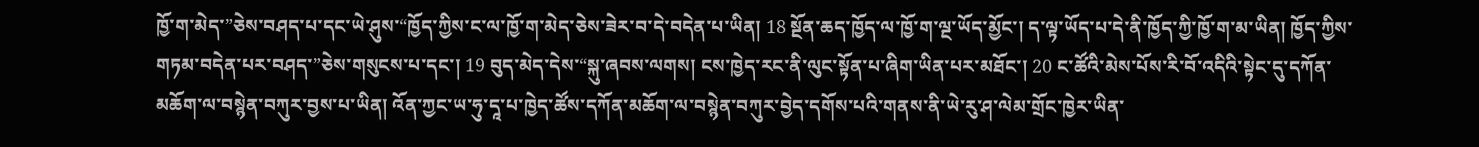ཁྱོ་ག་མེད་”ཅེས་བཤད་པ་དང་ཡེ་ཤུས་“ཁྱོད་ཀྱིས་ང་ལ་ཁྱོ་ག་མེད་ཅེས་ཟེར་བ་དེ་བདེན་པ་ཡིན། 18 སྔོན་ཆད་ཁྱོད་ལ་ཁྱོ་ག་ལྔ་ཡོད་མྱོང་། ད་ལྟ་ཡོད་པ་དེ་ནི་ཁྱོད་ཀྱི་ཁྱོ་ག་མ་ཡིན། ཁྱོད་ཀྱིས་གཏམ་བདེན་པར་བཤད་”ཅེས་གསུངས་པ་དང་། 19 བུད་མེད་དེས་“སྐུ་ཞབས་ལགས། ངས་ཁྱེད་རང་ནི་ལུང་སྟོན་པ་ཞིག་ཡིན་པར་མཐོང་། 20 ང་ཚོའི་མེས་པོས་རི་བོ་འདིའི་སྟེང་དུ་དཀོན་མཆོག་ལ་བསྙེན་བཀུར་བྱས་པ་ཡིན། འོན་ཀྱང་ཡ་ཧུ་དཱ་པ་ཁྱེད་ཚོས་དཀོན་མཆོག་ལ་བསྙེན་བཀུར་བྱེད་དགོས་པའི་གནས་ནི་ཡེ་རུ་ཤ་ལེམ་གྲོང་ཁྱེར་ཡིན་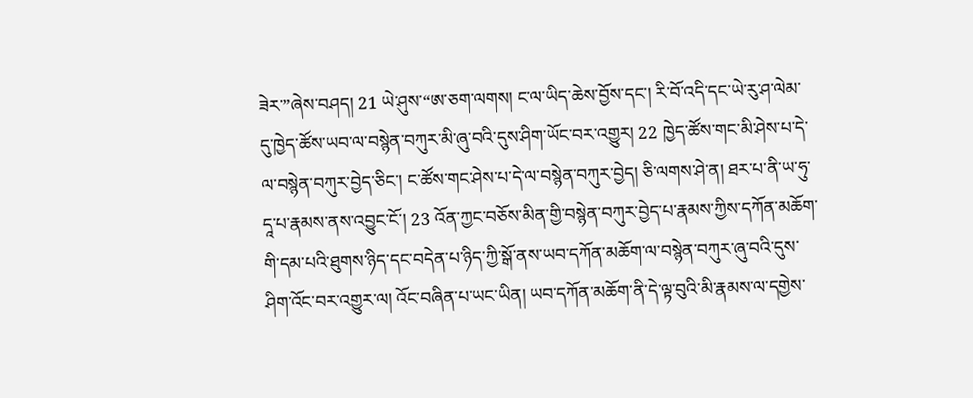ཟེར་”ཞེས་བཤད། 21 ཡེ་ཤུས་“ཨ་ཅག་ལགས། ང་ལ་ཡིད་ཆེས་བྱོས་དང་། རི་བོ་འདི་དང་ཡེ་རུ་ཤ་ལེམ་དུ་ཁྱེད་ཚོས་ཡབ་ལ་བསྙེན་བཀུར་མི་ཞུ་བའི་དུས་ཤིག་ཡོང་བར་འགྱུར། 22 ཁྱེད་ཚོས་གང་མི་ཤེས་པ་དེ་ལ་བསྙེན་བཀུར་བྱེད་ཅིང་། ང་ཚོས་གང་ཤེས་པ་དེ་ལ་བསྙེན་བཀུར་བྱེད། ཅི་ལགས་ཤེ་ན། ཐར་པ་ནི་ཡ་ཧུ་དཱ་པ་རྣམས་ནས་འབྱུང་ངོ་། 23 འོན་ཀྱང་བཅོས་མིན་གྱི་བསྙེན་བཀུར་བྱེད་པ་རྣམས་ཀྱིས་དཀོན་མཆོག་གི་དམ་པའི་ཐུགས་ཉིད་དང་བདེན་པ་ཉིད་ཀྱི་སྒོ་ནས་ཡབ་དཀོན་མཆོག་ལ་བསྙེན་བཀུར་ཞུ་བའི་དུས་ཤིག་འོང་བར་འགྱུར་ལ། འོང་བཞིན་པ་ཡང་ཡིན། ཡབ་དཀོན་མཆོག་ནི་དེ་ལྟ་བུའི་མི་རྣམས་ལ་དགྱེས་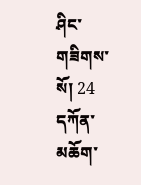ཤིང་གཟིགས་སོ། 24 དཀོན་མཆོག་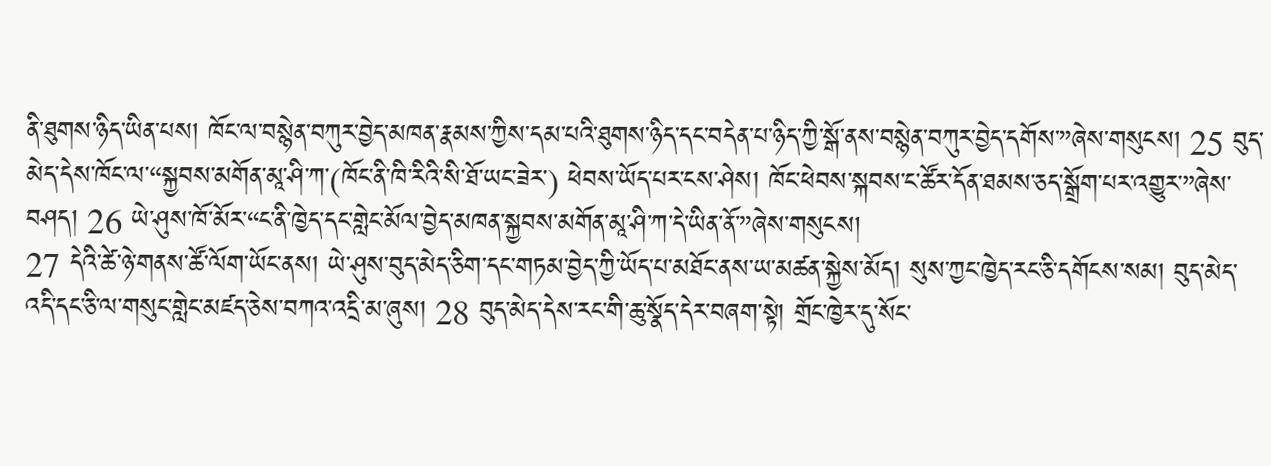ནི་ཐུགས་ཉིད་ཡིན་པས། ཁོང་ལ་བསྙེན་བཀུར་བྱེད་མཁན་རྣམས་ཀྱིས་དམ་པའི་ཐུགས་ཉིད་དང་བདེན་པ་ཉིད་ཀྱི་སྒོ་ནས་བསྙེན་བཀུར་བྱེད་དགོས་”ཞེས་གསུངས། 25 བུད་མེད་དེས་ཁོང་ལ་“སྐྱབས་མགོན་མཱ་ཤི་ཀ་(ཁོང་ནི་ཁི་རིའི་སི་ཐོ་ཡང་ཟེར་) ཕེབས་ཡོད་པར་ངས་ཤེས། ཁོང་ཕེབས་སྐབས་ང་ཚོར་དོན་ཐམས་ཅད་སྒྲོག་པར་འགྱུར་”ཞེས་བཤད། 26 ཡེ་ཤུས་ཁོ་མོར་“ང་ནི་ཁྱེད་དང་གླེང་མོལ་བྱེད་མཁན་སྐྱབས་མགོན་མཱ་ཤི་ཀ་དེ་ཡིན་ནོ་”ཞེས་གསུངས།
27 དེའི་ཚེ་ཉེ་གནས་ཚོ་ལོག་ཡོང་ནས། ཡེ་ཤུས་བུད་མེད་ཅིག་དང་གཏམ་བྱེད་ཀྱི་ཡོད་པ་མཐོང་ནས་ཡ་མཚན་སྐྱེས་མོད། སུས་ཀྱང་ཁྱེད་རང་ཅི་དགོངས་སམ། བུད་མེད་འདི་དང་ཅི་ལ་གསུང་གླེང་མཛད་ཅེས་བཀའ་འདྲི་མ་ཞུས། 28 བུད་མེད་དེས་རང་གི་ཆུ་སྣོད་དེར་བཞག་སྟེ། གྲོང་ཁྱེར་དུ་སོང་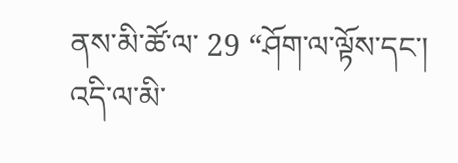ནས་མི་ཚོ་ལ་ 29 “ཤོག་ལ་ལྟོས་དང་། འདི་ལ་མི་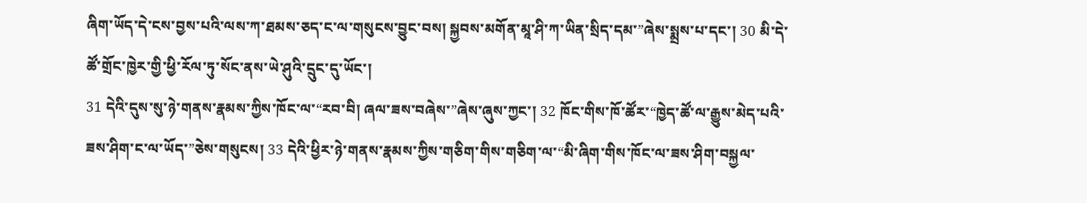ཞིག་ཡོད་དེ་ངས་བྱས་པའི་ལས་ཀ་ཐམས་ཅད་ང་ལ་གསུངས་བྱུང་བས། སྐྱབས་མགོན་མཱ་ཤི་ཀ་ཡིན་སྲིད་དམ་”ཞེས་སྨྲས་པ་དང་། 30 མི་དེ་ཚོ་གྲོང་ཁྱེར་གྱི་ཕྱི་རོལ་ཏུ་སོང་ནས་ཡེ་ཤུའི་དྲུང་དུ་ཡོང་།
31 དེའི་དུས་སུ་ཉེ་གནས་རྣམས་ཀྱིས་ཁོང་ལ་“རབ་བི། ཞལ་ཟས་བཞེས་”ཞེས་ཞུས་ཀྱང་། 32 ཁོང་གིས་ཁོ་ཚོར་“ཁྱེད་ཚོ་ལ་རྒྱུས་མེད་པའི་ཟས་ཤིག་ང་ལ་ཡོད་”ཅེས་གསུངས། 33 དེའི་ཕྱིར་ཉེ་གནས་རྣམས་ཀྱིས་གཅིག་གིས་གཅིག་ལ་“མི་ཞིག་གིས་ཁོང་ལ་ཟས་ཤིག་བསྐྱལ་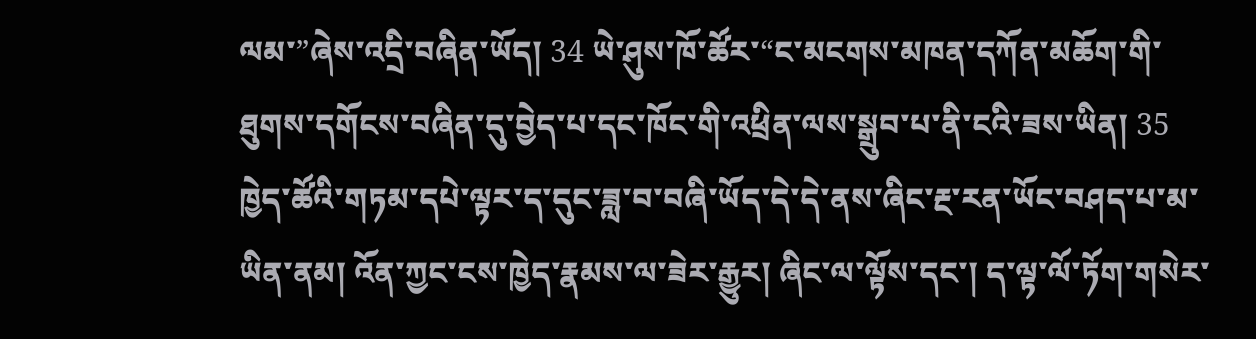ལམ་”ཞེས་འདྲི་བཞིན་ཡོད། 34 ཡེ་ཤུས་ཁོ་ཚོར་“ང་མངགས་མཁན་དཀོན་མཆོག་གི་ཐུགས་དགོངས་བཞིན་དུ་བྱེད་པ་དང་ཁོང་གི་འཕྲིན་ལས་སྒྲུབ་པ་ནི་ངའི་ཟས་ཡིན། 35 ཁྱེད་ཚོའི་གཏམ་དཔེ་ལྟར་ད་དུང་ཟླ་བ་བཞི་ཡོད་དེ་དེ་ནས་ཞིང་རྔ་རན་ཡོང་བཤད་པ་མ་ཡིན་ནམ། འོན་ཀྱང་ངས་ཁྱེད་རྣམས་ལ་ཟེར་རྒྱུར། ཞིང་ལ་ལྟོས་དང་། ད་ལྟ་ལོ་ཏོག་གསེར་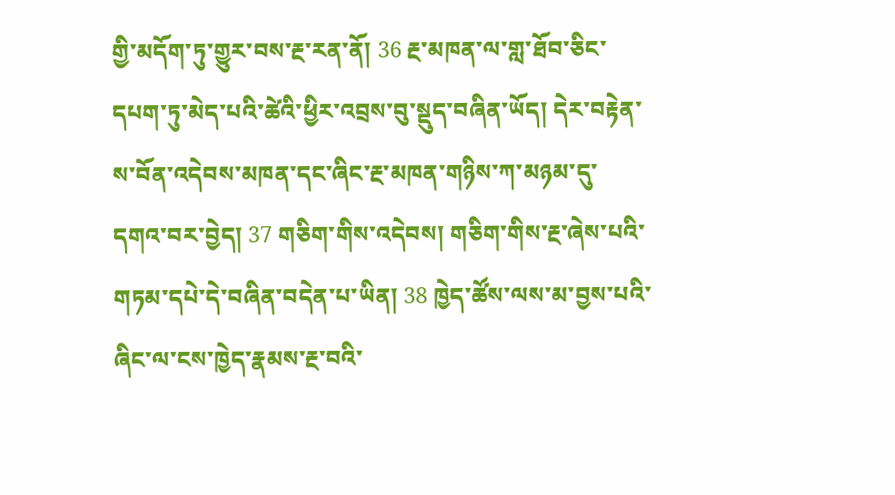གྱི་མདོག་ཏུ་གྱུར་བས་རྔ་རན་ནོ། 36 རྔ་མཁན་ལ་གླ་ཐོབ་ཅིང་དཔག་ཏུ་མེད་པའི་ཚེའི་ཕྱིར་འབྲས་བུ་སྡུད་བཞིན་ཡོད། དེར་བརྟེན་ས་བོན་འདེབས་མཁན་དང་ཞིང་རྔ་མཁན་གཉིས་ཀ་མཉམ་དུ་དགའ་བར་བྱེད། 37 གཅིག་གིས་འདེབས། གཅིག་གིས་རྔ་ཞེས་པའི་གཏམ་དཔེ་དེ་བཞིན་བདེན་པ་ཡིན། 38 ཁྱེད་ཚོས་ལས་མ་བྱས་པའི་ཞིང་ལ་ངས་ཁྱེད་རྣམས་རྔ་བའི་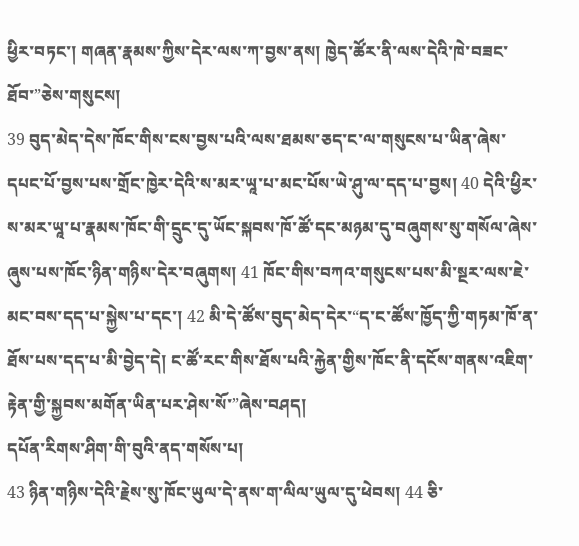ཕྱིར་བཏང་། གཞན་རྣམས་ཀྱིས་དེར་ལས་ཀ་བྱས་ནས། ཁྱེད་ཚོར་ནི་ལས་དེའི་ཁེ་བཟང་ཐོབ་”ཅེས་གསུངས།
39 བུད་མེད་དེས་ཁོང་གིས་ངས་བྱས་པའི་ལས་ཐམས་ཅད་ང་ལ་གསུངས་པ་ཡིན་ཞེས་དཔང་པོ་བྱས་པས་གྲོང་ཁྱེར་དེའི་ས་མར་ཡཱ་པ་མང་པོས་ཡེ་ཤུ་ལ་དད་པ་བྱས། 40 དེའི་ཕྱིར་ས་མར་ཡཱ་པ་རྣམས་ཁོང་གི་དྲུང་དུ་ཡོང་སྐབས་ཁོ་ཚོ་དང་མཉམ་དུ་བཞུགས་སུ་གསོལ་ཞེས་ཞུས་པས་ཁོང་ཉིན་གཉིས་དེར་བཞུགས། 41 ཁོང་གིས་བཀའ་གསུངས་པས་མི་སྔར་ལས་ཇེ་མང་བས་དད་པ་སྐྱེས་པ་དང་། 42 མི་དེ་ཚོས་བུད་མེད་དེར་“ད་ང་ཚོས་ཁྱོད་ཀྱི་གཏམ་ཁོ་ན་ཐོས་པས་དད་པ་མི་བྱེད་དེ། ང་ཚོ་རང་གིས་ཐོས་པའི་རྐྱེན་གྱིས་ཁོང་ནི་དངོས་གནས་འཇིག་རྟེན་གྱི་སྐྱབས་མགོན་ཡིན་པར་ཤེས་སོ་”ཞེས་བཤད།
དཔོན་རིགས་ཤིག་གི་བུའི་ནད་གསོས་པ།
43 ཉིན་གཉིས་དེའི་རྗེས་སུ་ཁོང་ཡུལ་དེ་ནས་ག་ལིལ་ཡུལ་དུ་ཕེབས། 44 ཅི་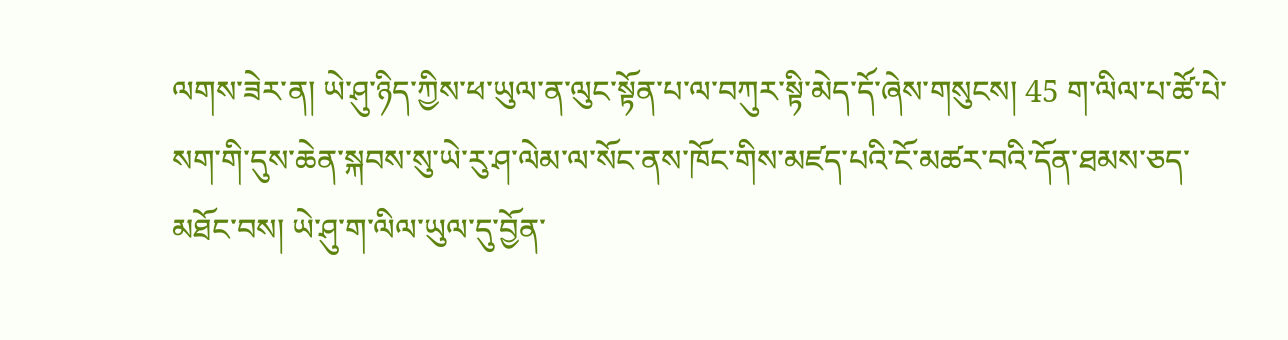ལགས་ཟེར་ན། ཡེ་ཤུ་ཉིད་ཀྱིས་ཕ་ཡུལ་ན་ལུང་སྟོན་པ་ལ་བཀུར་སྟི་མེད་དོ་ཞེས་གསུངས། 45 ག་ལིལ་པ་ཚོ་པེ་སག་གི་དུས་ཆེན་སྐབས་སུ་ཡེ་རུ་ཤ་ལེམ་ལ་སོང་ནས་ཁོང་གིས་མཛད་པའི་ངོ་མཚར་བའི་དོན་ཐམས་ཅད་མཐོང་བས། ཡེ་ཤུ་ག་ལིལ་ཡུལ་དུ་བྱོན་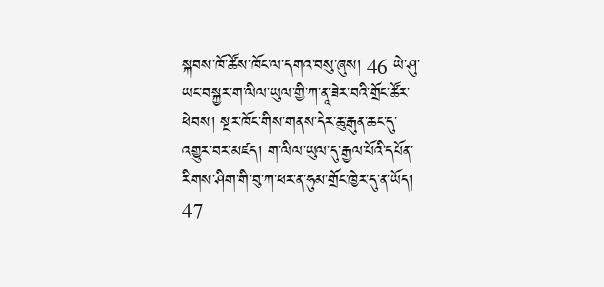སྐབས་ཁོ་ཚོས་ཁོང་ལ་དགའ་བསུ་ཞུས། 46 ཡེ་ཤུ་ཡང་བསྐྱར་ག་ལིལ་ཡུལ་གྱི་ཀ་ནཱ་ཟེར་བའི་གྲོང་ཚོར་ཕེབས། སྔར་ཁོང་གིས་གནས་དེར་ཆུ་རྒུན་ཆང་དུ་འགྱུར་བར་མཛད། ག་ལིལ་ཡུལ་དུ་རྒྱལ་པོའི་དཔོན་རིགས་ཤིག་གི་བུ་ཀ་ཕར་ན་ཧུམ་གྲོང་ཁྱེར་དུ་ན་ཡོད། 47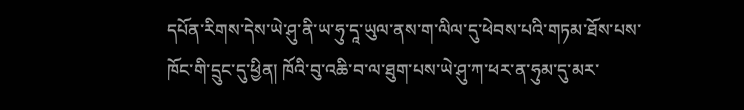དཔོན་རིགས་དེས་ཡེ་ཤུ་ནི་ཡ་ཧུ་དཱ་ཡུལ་ནས་ག་ལིལ་དུ་ཕེབས་པའི་གཏམ་ཐོས་པས་ཁོང་གི་དྲུང་དུ་ཕྱིན། ཁོའི་བུ་འཆི་བ་ལ་ཐུག་པས་ཡེ་ཤུ་ཀ་ཕར་ན་ཧུམ་དུ་མར་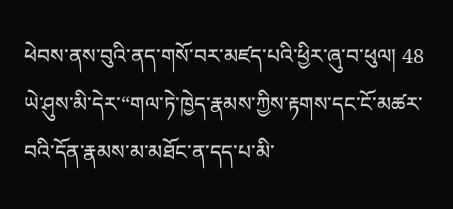ཕེབས་ནས་བུའི་ནད་གསོ་བར་མཛད་པའི་ཕྱིར་ཞུ་བ་ཕུལ། 48 ཡེ་ཤུས་མི་དེར་“གལ་ཏེ་ཁྱེད་རྣམས་ཀྱིས་རྟགས་དང་ངོ་མཚར་བའི་དོན་རྣམས་མ་མཐོང་ན་དད་པ་མི་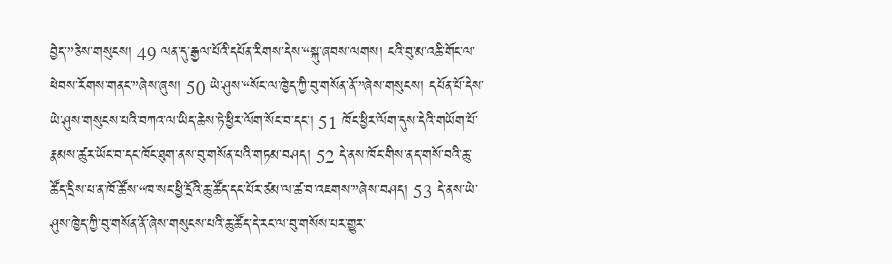བྱེད་”ཅེས་གསུངས། 49 ལན་དུ་རྒྱལ་པོའི་དཔོན་རིགས་དེས་“སྐུ་ཞབས་ལགས། ངའི་བུ་མ་འཆི་གོང་ལ་ཕེབས་རོགས་གནང་”ཞེས་ཞུས། 50 ཡེ་ཤུས་“སོང་ལ་ཁྱེད་ཀྱི་བུ་གསོན་ནོ་”ཞེས་གསུངས། དཔོན་པོ་དེས་ཡེ་ཤུས་གསུངས་པའི་བཀའ་ལ་ཡིད་ཆེས་ཏེ་ཕྱིར་ལོག་སོང་བ་དང་། 51 ཁོང་ཕྱིར་ལོག་དུས་དེའི་གཡོག་པོ་རྣམས་ཚུར་ཡོང་བ་དང་ཁོང་ཐུག་ནས་བུ་གསོན་པའི་གཏམ་བཤད། 52 དེ་ནས་ཁོང་གིས་ནད་གསོ་བའི་ཆུ་ཚོད་དྲིས་པ་ན་ཁོ་ཚོས་“ཁ་སང་ཕྱི་དྲོའི་ཆུ་ཚོད་དང་པོར་ཙམ་ལ་ཚ་བ་འཇགས་”ཞེས་བཤད། 53 དེ་ནས་ཡེ་ཤུས་ཁྱེད་ཀྱི་བུ་གསོན་ནོ་ཞེས་གསུངས་པའི་ཆུ་ཚོད་དེ་རང་ལ་བུ་གསོས་པར་གྱུར་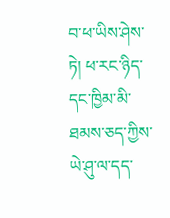བ་ཕ་ཡིས་ཤེས་ཏེ། ཕ་རང་ཉིད་དང་ཁྱིམ་མི་ཐམས་ཅད་ཀྱིས་ཡེ་ཤུ་ལ་དད་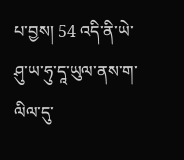པ་བྱས། 54 འདི་ནི་ཡེ་ཤུ་ཡ་ཧུ་དཱ་ཡུལ་ནས་ག་ལིལ་དུ་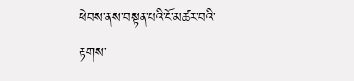ཕེབས་ནས་བསྟན་པའི་ངོ་མཚར་བའི་རྟགས་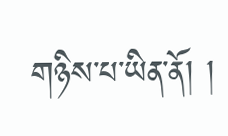གཉིས་པ་ཡིན་ནོ། །